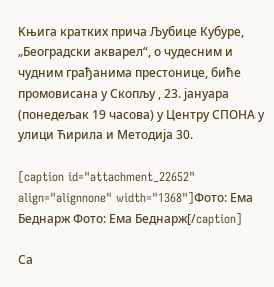Kњига кратких прича Љубице Кубуре, „Београдски акварел“, о чудесним и чудним грађанима престонице, биће промовисана у Скопљу , 23. јануара (понедељак 19 часова) у Центру СПОНА у улици Ћирила и Методија 30.

[caption id="attachment_22652" align="alignnone" width="1368"]Фото: Ема Беднарж Фото: Ема Беднарж[/caption]

Са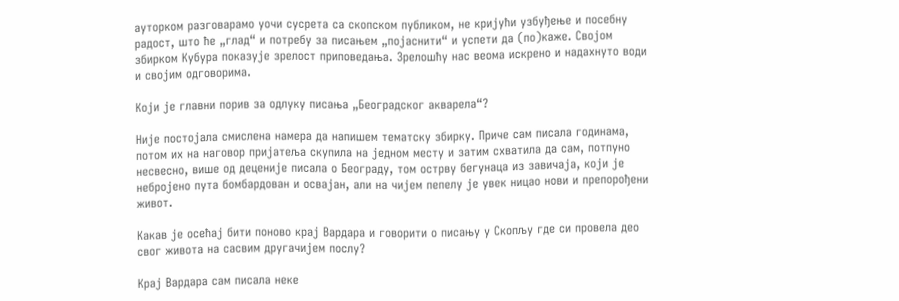ауторком разговарамо уочи сусрета са скопском публиком, не кријући узбуђење и посебну радост, што ће „глад“ и потребу за писањем „појаснити“ и успети да (по)каже. Својом збирком Кубура показује зрелост приповедања. Зрелошћу нас веома искрено и надахнуто води и својим одговорима.

Који је главни порив за одлуку писања „Београдског акварела“?

Није постојала смислена намера да напишем тематску збирку. Приче сам писала годинама, потом их на наговор пријатеља скупила на једном месту и затим схватила да сам, потпуно несвесно, више од деценије писала о Београду, том острву бегунаца из завичаја, који је небројено пута бомбардован и освајан, али на чијем пепелу је увек ницао нови и препорођени живот.

Какав је осећај бити поново крај Вардара и говорити о писању у Скопљу где си провела део свог живота на сасвим другачијем послу?

Крај Вардара сам писала неке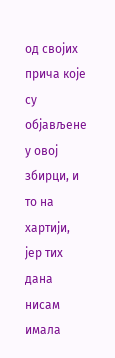од својих прича које су објављене у овој збирци, и то на хартији, јер тих дана нисам имала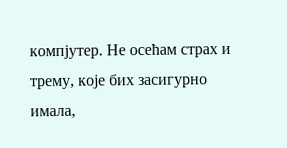компјутер. Не осећам страх и трему, које бих засигурно имала,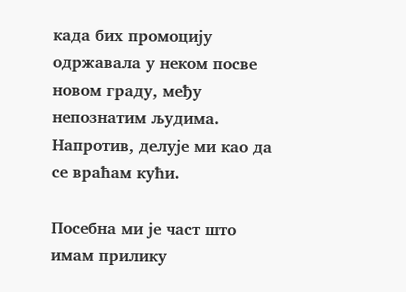када бих промоцију одржавала у неком посве новом граду, међу непознатим људима. Напротив, делује ми као да се враћам кући.

Посебна ми је част што имам прилику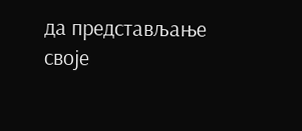да представљање своје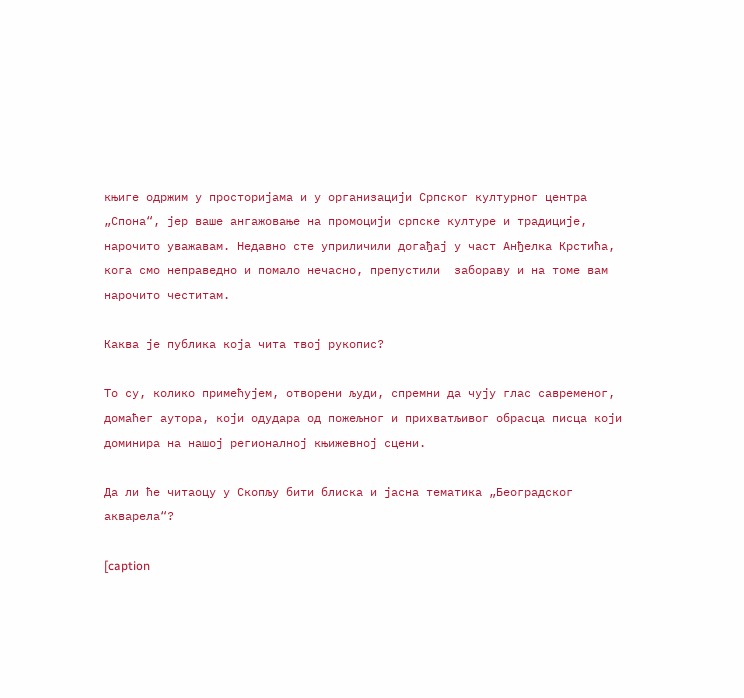књиге одржим у просторијама и у организацији Српског културног центра „Спона“, јер ваше ангажовање на промоцији српске културе и традиције, нарочито уважавам. Недавно сте уприличили догађај у част Анђелка Крстића, кога смо неправедно и помало нечасно, препустили  забораву и на томе вам нарочито честитам.

Каква је публика која чита твој рукопис?

То су, колико примећујем, отворени људи, спремни да чују глас савременог, домаћег аутора, који одудара од пожељног и прихватљивог обрасца писца који доминира на нашој регионалној књижевној сцени.

Да ли ће читаоцу у Скопљу бити блиска и јасна тематика „Београдског акварела“?

[caption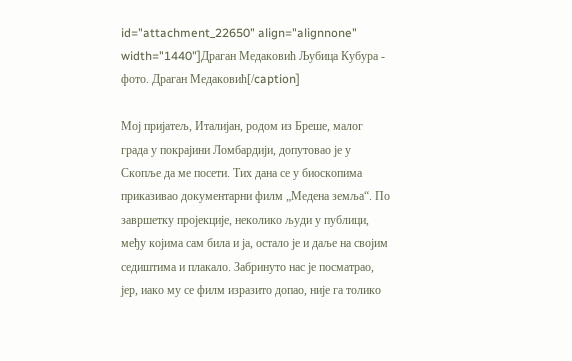id="attachment_22650" align="alignnone" width="1440"]Драган Медаковић Љубица Кубура - фото. Драган Медаковић[/caption]

Мој пријатељ, Италијан, родом из Бреше, малог града у покрајини Ломбардији, допутовао је у Скопље да ме посети. Тих дана се у биоскопима приказивао документарни филм „Медена земља“. По завршетку пројекције, неколико људи у публици, међу којима сам била и ја, остало је и даље на својим седиштима и плакало. Забринуто нас је посматрао, јер, иако му се филм изразито допао, није га толико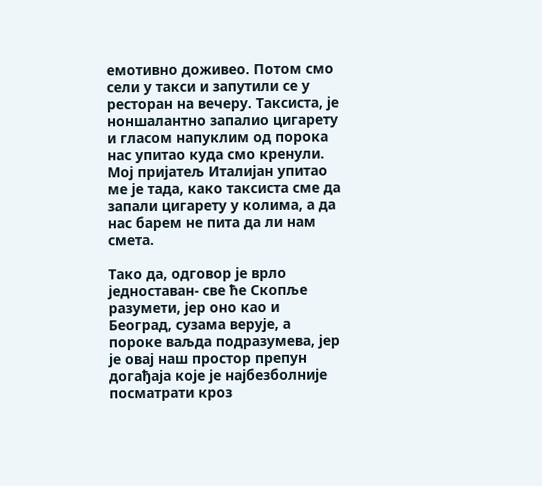емотивно доживео. Потом смо сели у такси и запутили се у ресторан на вечеру. Таксиста, је ноншалантно запалио цигарету и гласом напуклим од порока нас упитао куда смо кренули. Мој пријатељ Италијан упитао ме је тада, како таксиста сме да запали цигарету у колима, а да нас барем не пита да ли нам смета.

Тако да, одговор је врло једноставан- све ће Скопље разумети, јер оно као и Београд, сузама верује, а пороке ваљда подразумева, јер је овај наш простор препун догађаја које је најбезболније посматрати кроз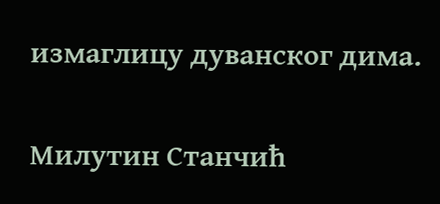измаглицу дуванског дима.

Милутин Станчић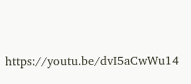https://youtu.be/dvI5aCwWu14